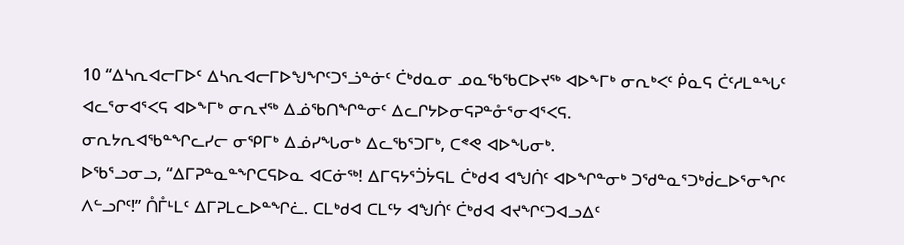10 “ᐃᓴᕆᐊᓕᒥᐅᑦ ᐃᓴᕆᐊᓕᒥᐅᖑᖏᑦᑐᕐᓘᓐᓃᑦ ᑖᒃᑯᓇᓂ ᓄᓇᖃᖃᑕᐅᔪᖅ ᐊᐅᖕᒥᒃ ᓂᕆᒃᐸᑦ ᑮᓇᕋ ᑖᑦᓱᒪᓐᖓᑦ ᐊᓚᕐᓂᐊᕐᐸᕋ ᐊᐅᖕᒥᒃ ᓂᕆᔪᖅ ᐃᓅᖃᑎᖏᓐᓂᑦ ᐃᓚᒋᔭᐅᓂᕋᕈᓐᓁᕐᓂᐊᕐᐸᕋ.
ᓂᕆᔭᕆᐊᖃᓐᖏᓚᓯᓕ ᓂᕿᒥᒃ ᐃᓅᓯᖓᓂᒃ ᐃᓚᖃᕐᑐᒥᒃ, ᑕᕝᕙ ᐊᐅᖓᓂᒃ.
ᐅᖃᕐᓗᓂᓗ, “ᐃᒥᕈᓐᓇᓐᖏᑕᕋᐅᓇ ᐊᑕᓃᖅ! ᐃᒥᕋᔭᕐᑑᔮᕋᒪ ᑖᒃᑯᐊ ᐊᖑᑏᑦ ᐊᐅᖏᓐᓂᒃ ᑐᖁᓐᓇᕐᑐᒃᑰᓚᐅᕐᓂᖏᑦ ᐱᓪᓗᒋᑦ!” ᑍᒤᒻᒪᑦ ᐃᒥᕈᒪᓚᐅᓐᖏᓛ. ᑕᒪᒃᑯᐊ ᑕᒪᑦᔭ ᐊᖑᑏᑦ ᑖᒃᑯᐊ ᐊᔪᖏᑦᑐᐊᓗᐃᑦ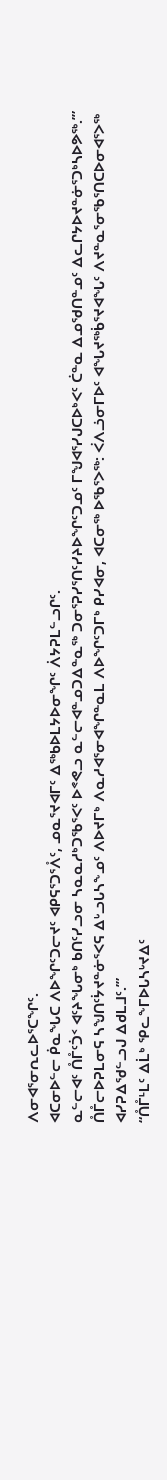ᐱᓂᐊᕐᓂᕆᓚᐅᕐᑕᖏᑦ.
ᐊᑕᓂᐅᓪᓕ ᑮᓇᖓᑕ ᐱᐅᖏᑦᑐᓕᔪᑦ ᐊᑭᕋᕐᑐᕐᐰᑦ, ᓄᓇᕐᔪᐊᒥᑦ ᐃᖅᑲᐅᒪᔭᐅᓂᖏᑦ ᐲᔭᕈᒪᓪᓗᒋᑦ.
ᓇᓪᓕᐊᑦ ᑍᒤᑦᑑᑉ ᐊᑦᔨᖓᓂᒃ ᑲᑎᑦᓯᓗᓂ ᓴᓇᓇᓱᒃᑐᖃᕐᐸᑦ ᐅᕝᕙᓗ ᓇᓪᓕᐊᓐᓄᑐᐃᓐᓇᖅ ᑐᓂᕐᕈᓯᕐᑎᑦᓯᔨᐅᖏᑦᑐᓄᑦ ᒥᖑᐊᕐᓯᒍᑕᐅᒃᐸᑦ ᑖᓐᓇ ᐃᓄᖁᑎᓐᓄᑦ ᐃᓚᒋᔭᐅᔪᓐᓃᕐᑐᒃᓴᐅᕗᖅ.’”
ᑍᒤᓕᐅᕈᒪᓂᕋ ᓴᖑᑎᑦᔮᔪᓐᓃᕐᐸᕋ ᐃᒡᓗᒐᓴᖕᓄᑦ ᐱᐅᔪᒥᒃ ᐱᓇᓱᐊᕐᓂᐊᖏᓐᓇᒪ ᐱᐅᖏᑦᑐᒥᒃ ᑭᓯᐊᓂ, ᐊᑕᓂᖅ ᐅᖃᕐᐳᖅ: ᐹᐱᓘᓂᒥᐅᑦ ᐊᖓᔪᖅᑳᕐᔪᐊᖓᑦ ᐱᔪᓐᓇᕐᓂᖃᕐᑎᑕᐅᓂᐊᕐᐳᖅ ᐊᓯᕈᐃᖁᓪᓗᒍ ᐃᑯᒪᒧᑦ.’”
“ᑍᒤᒻᒪᑦ ᐃᒫᒃ ᕿᓚᖕᒥᐅᒐᓴᒡᔪᐃᑦ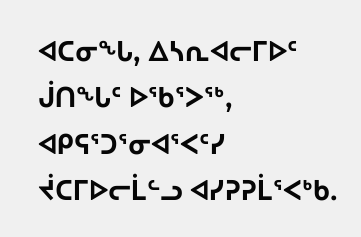ᐊᑕᓂᖓ, ᐃᓴᕆᐊᓕᒥᐅᑦ ᒎᑎᖓᑦ ᐅᖃᕐᐳᖅ, ᐊᑭᕋᕐᑐᕐᓂᐊᕐᐸᑦᓯ ᔫᑕᒥᐅᓕᒫᓪᓗ ᐊᓯᕈᕈᒫᕐᐸᒃᑲ.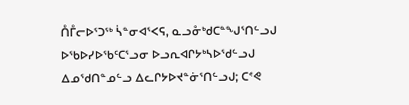ᑍᒤᓕᐅᕐᑐᖅ ᓵᓐᓂᐊᕐᐸᕋ, ᓇᓗᓁᒃᑯᑕᓐᖑᕐᑎᓪᓗᒍ ᐅᖃᐅᓯᐅᖃᑦᑕᕐᓗᓂ ᐅᓗᕆᐊᒋᔭᒃᓴᐅᖁᓪᓗᒍ ᐃᓄᖁᑎᓐᓄᓪᓗ ᐃᓚᒋᔭᐅᔪᓐᓃᕐᑎᓪᓗᒍ; ᑕᕝᕙ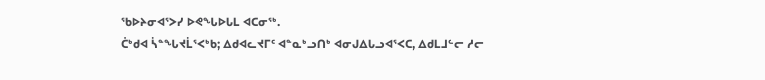ᖃᐅᔨᓂᐊᕐᐳᓯ ᐅᕙᖓᐅᒐᒪ ᐊᑕᓂᖅ.
ᑖᒃᑯᐊ ᓵᓐᖓᔪᒫᕐᐸᒃᑲ; ᐃᑯᐊᓚᔪᒥᑦ ᐊᓐᓇᒃᓗᑎᒃ ᐊᓂᒍᐃᒐᓗᐊᕐᐸᑕ, ᐃᑯᒪᒧᓪᓕ ᓱᓕ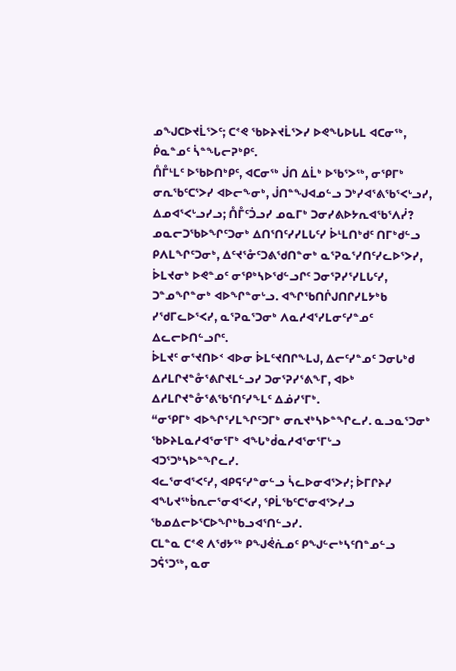ᓄᖑᑕᐅᔪᒫᕐᐳᑦ; ᑕᕝᕙ ᖃᐅᔨᔪᒫᕐᐳᓯ ᐅᕙᖓᐅᒐᒪ ᐊᑕᓂᖅ, ᑮᓇᓐᓄᑦ ᓵᓐᖓᓕᕈᒃᑭᑦ.
ᑍᒤᒻᒪᑦ ᐅᖃᐅᑎᒃᑭᑦ, ᐊᑕᓂᖅ ᒎᑎ ᐃᒫᒃ ᐅᖃᕐᐳᖅ, ᓂᕿᒥᒃ ᓂᕆᖃᑦᑕᕐᐳᓯ ᐊᐅᓕᖕᓂᒃ, ᒎᑎᓐᖑᐊᓄᓪᓗ ᑐᒃᓯᐊᕐᕕᖃᕐᐸᒡᓗᓯ, ᐃᓄᐊᕐᐸᒡᓗᓯᓗ; ᑍᒤᑦᑑᓗᓯ ᓄᓇᒥᒃ ᑐᓂᓯᕕᐅᔭᕆᐊᖃᕐᐱᓰ?
ᓄᓇᓕᑐᖃᐅᖏᑦᑐᓂᒃ ᐃᑎᕐᑎᑦᓯᓯᒪᒐᑦᓯ ᐆᒻᒪᑎᒃᑯᑦ ᑎᒥᒃᑯᓪᓗ ᑭᐱᒪᖏᑦᑐᓂᒃ, ᐃᑦᔪᕐᓁᑦᑐᕕᖁᑎᓐᓂᒃ ᓇᕐᕈᓇᕐᓯᑎᑦᓯᓚᐅᕐᐳᓯ, ᐆᒪᔪᓂᒃ ᐅᕙᓐᓄᑦ ᓂᕿᒃᓴᐅᖁᓪᓗᒋᑦ ᑐᓂᕐᕈᓯᕐᓯᒪᒐᑦᓯ, ᑐᓐᓄᖏᓐᓂᒃ ᐊᐅᖏᓐᓂᒡᓗ. ᐊᖏᖃᑎᒌᒍᑎᒋᓯᒪᔭᒃᑲ ᓯᖁᒥᓚᐅᕐᐸᓯ, ᓇᕐᕈᓇᕐᑐᓂᒃ ᐱᓇᓱᐊᕐᓯᒪᓂᑦᓯᓐᓄᑦ ᐃᓚᓕᐅᑎᓪᓗᒋᑦ.
ᐆᒪᔪᑦ ᓂᕐᔪᑎᐅᑉ ᐊᐅᓂ ᐆᒪᑦᔪᑎᒋᖕᒪᒍ, ᐃᓕᑦᓯᓐᓄᑦ ᑐᓂᒐᒃᑯ ᐃᓱᒪᒋᔪᓐᓁᕐᕕᒋᔪᒪᓪᓗᓯ ᑐᓂᕐᕈᓯᕐᕕᖕᒥ, ᐊᐅᒃ ᐃᓱᒪᒋᔪᓐᓁᕐᕕᖃᕐᑎᑦᓯᖕᒪᑦ ᐃᓅᓯᕐᒥᒃ.
“ᓂᕿᒥᒃ ᐊᐅᖏᕐᓯᒪᖏᑦᑐᒥᒃ ᓂᕆᔪᒃᓴᐅᓐᖏᓚᓯ. ᓇᓗᓇᕐᑐᓂᒃ ᖃᐅᔨᒪᓇᓱᐊᕐᓂᕐᒥᒃ ᐊᖓᒃᑰᓇᓱᐊᕐᓂᕐᒥᒡᓗ ᐊᑐᕐᑐᒃᓴᐅᓐᖏᓚᓯ.
ᐊᓚᕐᓂᐊᕐᐸᑦᓯ, ᐊᑭᕋᑦᓯᓐᓂᓪᓗ ᓵᓚᐅᓂᐊᕐᐳᓯ; ᐆᒥᒋᔨᓯ ᐊᖓᔪᖅᑳᕆᓕᕐᓂᐊᕐᐸᓯ, ᕿᒫᖃᑦᑕᕐᓂᐊᕐᐳᓯᓗ ᖃᓄᐃᓕᐅᕐᑕᐅᖏᒃᑲᓗᐊᕐᑎᓪᓗᓯ.
ᑕᒪᓐᓇ ᑕᕝᕙ ᐱᖁᔭᖅ ᑭᖑᕚᕇᓄᑦ ᑭᖑᓪᓕᒃᓴᑦᑎᓐᓄᓪᓗ ᑐᕌᕐᑐᖅ, ᓇᓂ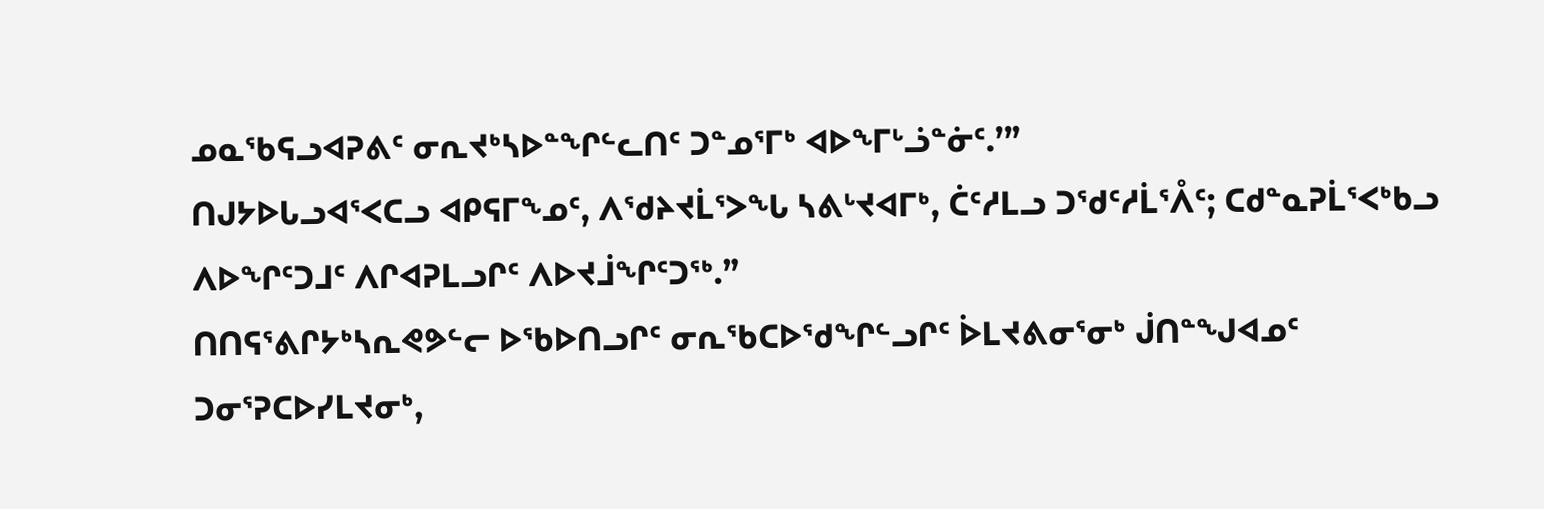ᓄᓇᖃᕋᓗᐊᕈᕕᑦ ᓂᕆᔪᒃᓴᐅᓐᖏᓪᓚᑎᑦ ᑐᓐᓄᕐᒥᒃ ᐊᐅᖕᒥᒡᓘᓐᓃᑦ.’”
ᑎᒍᔭᐅᒐᓗᐊᕐᐸᑕᓗ ᐊᑭᕋᒥᖕᓄᑦ, ᐱᖁᔨᔪᒫᕐᐳᖓ ᓴᕕᒡᔪᐊᒥᒃ, ᑖᑦᓱᒪᓗ ᑐᖁᑦᓱᒫᕐᐰᑦ; ᑕᑯᓐᓇᕈᒫᕐᐸᒃᑲᓗ ᐱᐅᖏᑦᑐᒧᑦ ᐱᒋᐊᕈᒪᓗᒋᑦ ᐱᐅᔪᒨᖏᑦᑐᖅ.”
ᑎᑎᕋᕐᕕᒋᔭᒃᓴᕆᕙᕗᓪᓕ ᐅᖃᐅᑎᓗᒋᑦ ᓂᕆᖃᑕᐅᖁᖏᓪᓗᒋᑦ ᐆᒪᔪᕕᓂᕐᓂᒃ ᒎᑎᓐᖑᐊᓄᑦ ᑐᓂᕐᕈᑕᐅᓯᒪᔪᓂᒃ,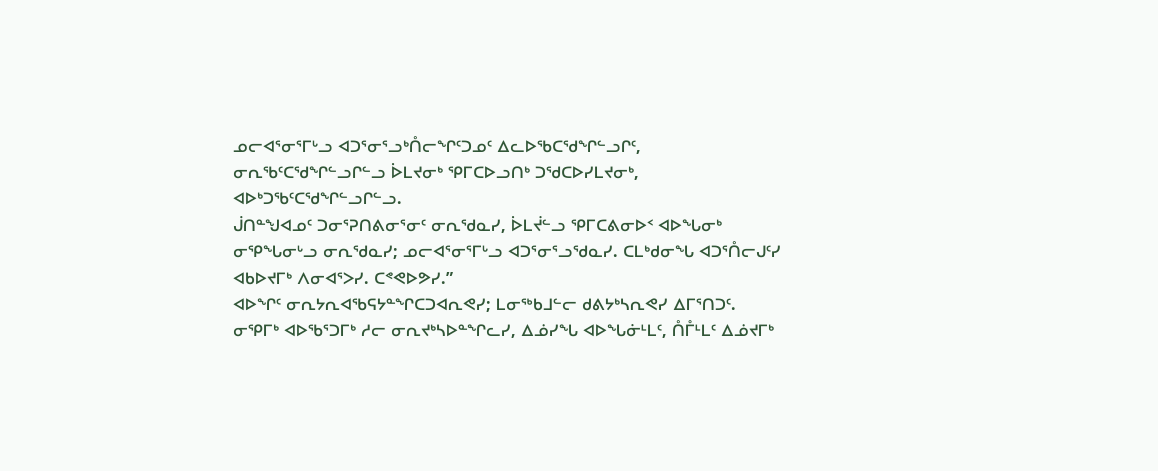ᓄᓕᐊᕐᓂᕐᒥᒡᓗ ᐊᑐᕐᓂᕐᓗᒃᑍᓕᖏᑦᑐᓄᑦ ᐃᓚᐅᖃᑕᖁᖏᓪᓗᒋᑦ, ᓂᕆᖃᑦᑕᖁᖏᓪᓗᒋᓪᓗ ᐆᒪᔪᓂᒃ ᕿᒥᑕᐅᓗᑎᒃ ᑐᖁᑕᐅᓯᒪᔪᓂᒃ, ᐊᐅᒃᑐᖃᑦᑕᖁᖏᓪᓗᒋᓪᓗ.
ᒎᑎᓐᖑᐊᓄᑦ ᑐᓂᕐᕈᑎᕕᓂᕐᓂᑦ ᓂᕆᖁᓇᓯ, ᐆᒪᔫᓪᓗ ᕿᒥᑕᕕᓂᐅᑉ ᐊᐅᖓᓂᒃ ᓂᕿᖓᓂᒡᓗ ᓂᕆᖁᓇᓯ; ᓄᓕᐊᕐᓂᕐᒥᒡᓗ ᐊᑐᕐᓂᕐᓗᖁᓇᓯ. ᑕᒪᒃᑯᓂᖓ ᐊᑐᕐᑍᓕᒍᑦᓯ ᐊᑲᐅᔪᒥᒃ ᐱᓂᐊᕐᐳᓯ. ᑕᕝᕙᐅᕗᓯ.”
ᐊᐅᖏᑦ ᓂᕆᔭᕆᐊᖃᕋᔭᓐᖏᑕᑐᐊᕆᕙᓯ; ᒪᓂᖅᑲᒧᓪᓕ ᑯᕕᔭᒃᓴᕆᕙᓯ ᐃᒥᕐᑎᑐᑦ.
ᓂᕿᒥᒃ ᐊᐅᖃᕐᑐᒥᒃ ᓱᓕ ᓂᕆᔪᒃᓴᐅᓐᖏᓚᓯ, ᐃᓅᓯᖓ ᐊᐅᖓᓃᒻᒪᑦ, ᑍᒤᒻᒪᑦ ᐃᓅᔪᒥᒃ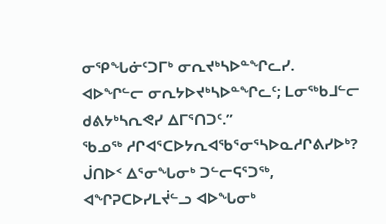ᓂᕿᖓᓃᑦᑐᒥᒃ ᓂᕆᔪᒃᓴᐅᓐᖏᓚᓯ.
ᐊᐅᖏᓪᓕ ᓂᕆᔭᐅᔪᒃᓴᐅᓐᖏᓚᑦ; ᒪᓂᖅᑲᒧᓪᓕ ᑯᕕᔭᒃᓴᕆᕙᓯ ᐃᒥᕐᑎᑐᑦ.”
ᖃᓄᖅ ᓱᒋᐊᕐᑕᐅᔭᕆᐊᖃᕐᓂᕐᓴᐅᓇᓱᒋᕕᓯᐅᒃ? ᒎᑎᐅᑉ ᐃᕐᓂᖓᓂᒃ ᑐᓪᓕᕋᕐᑐᖅ, ᐊᖏᕈᑕᐅᓯᒪᔫᓪᓗ ᐊᐅᖓᓂᒃ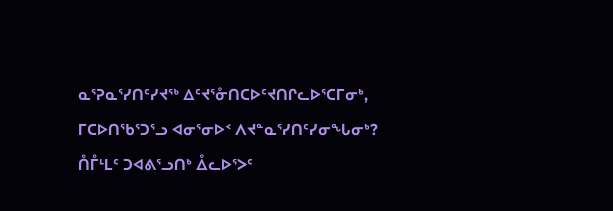ᓇᕐᕈᓇᕐᓯᑎᑦᓯᔪᖅ ᐃᑦᔪᕐᓁᑎᑕᐅᑦᔪᑎᒋᓚᐅᕐᑕᒥᓂᒃ, ᒥᑕᐅᑎᖃᕐᑐᕐᓗ ᐊᓂᕐᓂᐅᑉ ᐱᔪᓐᓇᕐᓯᑎᑦᓯᓂᖓᓂᒃ?
ᑍᒤᒻᒪᑦ ᑐᐊᕕᕐᓗᑎᒃ ᐂᓚᐅᕐᐳᑦ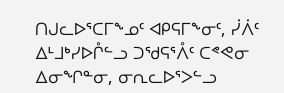ᑎᒍᓚᐅᕐᑕᒥᖕᓄᑦ ᐊᑭᕋᒥᖕᓂᑦ, ᓰᐲᑦ ᐃᒻᒧᒃᓯᐅᒊᓪᓗ ᑐᖁᕋᕐᐰᑦ ᑕᕝᕙᓂ ᐃᓂᖏᓐᓂ, ᓂᕆᓚᐅᕐᐳᓪᓗ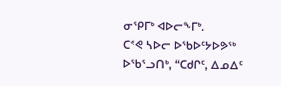ᓂᕿᒥᒃ ᐊᐅᓕᖕᒥᒃ.
ᑕᕝᕙ ᓴᐅᓕ ᐅᖃᐅᑦᔭᐅᕗᖅ ᐅᖃᕐᓗᑎᒃ, “ᑕᑯᒋᑦ, ᐃᓄᐃᑦ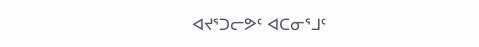ᐊᔪᕐᑐᓕᕗᑦ ᐊᑕᓂᕐᒧᑦ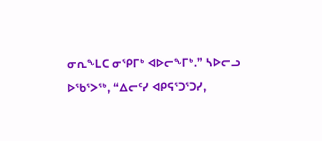ᓂᕆᖕᒪᑕ ᓂᕿᒥᒃ ᐊᐅᓕᖕᒥᒃ.” ᓴᐅᓕᓗ ᐅᖃᕐᐳᖅ, “ᐃᓕᑦᓯ ᐊᑭᕋᕐᑐᕐᑐᓯ,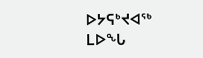ᐅᔭᕋᒃᔪᐊᖅ ᒪᐅᖓ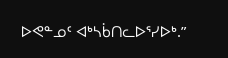ᐅᕙᓐᓄᑦ ᐊᒃᓴᑳᑎᓚᐅᕐᓯᐅᒃ.”